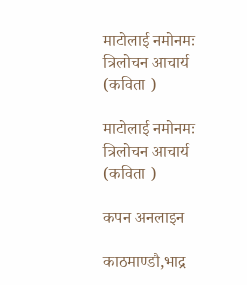माटोलाई नमोनमः त्रिलोचन आचार्य (कविता )

माटोलाई नमोनमः त्रिलोचन आचार्य (कविता )

कपन अनलाइन

काठमाण्डौ,भाद्र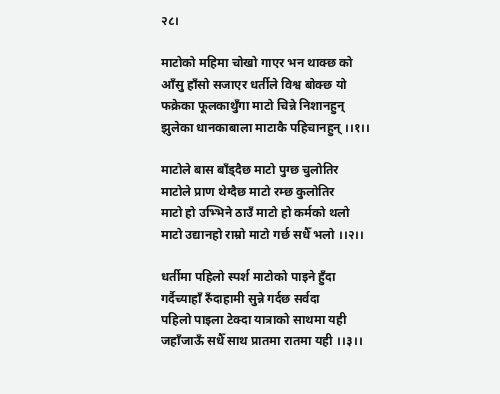२८।

माटोको महिमा चोखो गाएर भन थाक्छ को
आँसु हाँसो सजाएर धर्तीले विश्व बोक्छ यो
फक्रेका फूलकाथुँगा माटो चिन्ने निशानहुन्
झुलेका धानकाबाला माटाकै पहिचानहुन् ।।१।।

माटोले बास बाँड्दैछ माटो पुग्छ चुलोतिर
माटोले प्राण थेग्दैछ माटो रम्छ कुलोतिर
माटो हो उभ्भिने ठाउँ माटो हो कर्मको थलो
माटो उद्यानहो राम्रो माटो गर्छ सधैँ भलो ।।२।।

धर्तीमा पहिलो स्पर्श माटोको पाइने हुँदा
गर्दैच्याहाँ रुँदाहामी सुन्ने गर्दछ सर्वदा
पहिलो पाइला टेक्दा यात्राको साथमा यही
जहाँजाऊँ सधैँ साथ प्रातमा रातमा यही ।।३।।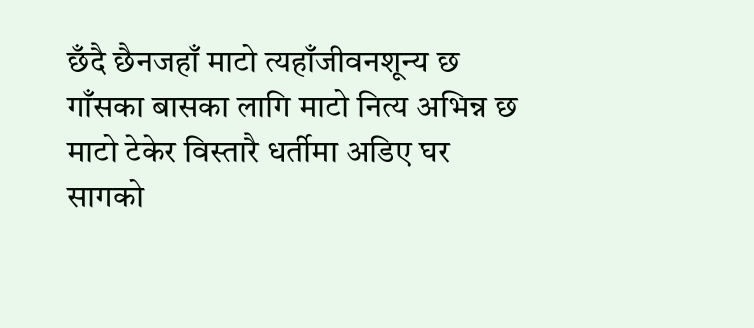छँदै छैनजहाँ माटो त्यहाँजीवनशून्य छ
गाँसका बासका लागि माटो नित्य अभिन्न छ
माटो टेकेर विस्तारै धर्तीमा अडिए घर
सागको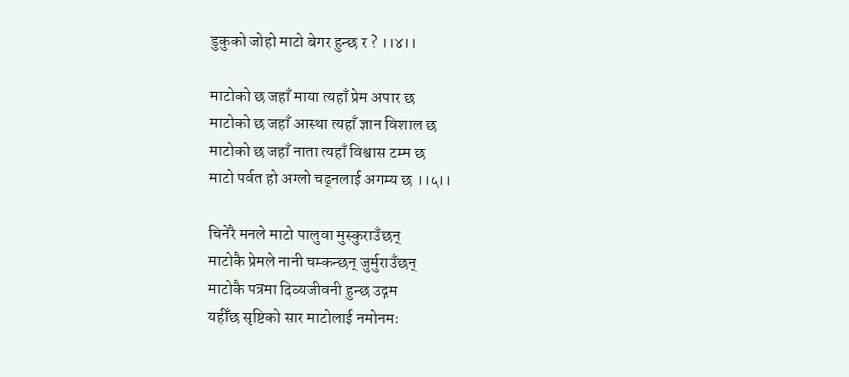डुकुको जोहो माटो बेगर हुन्छ र ? ।।४।।

माटोको छ जहाँ माया त्यहाँ प्रेम अपार छ
माटोको छ जहाँ आस्था त्यहाँ ज्ञान विशाल छ
माटोको छ जहाँ नाता त्यहाँ विश्वास टम्म छ
माटो पर्वत हो अग्लो चढ्नलाई अगम्य छ ।।५।।

चिनेरै मनले माटो पालुवा मुस्कुराउँछन्
माटोकै प्रेमले नानी चम्कन्छन् जुर्मुराउँछन्
माटोकै पत्रमा दिव्यजीवनी हुन्छ उद्गम
यहीँछ सृष्टिको सार माटोलाई नमोनमः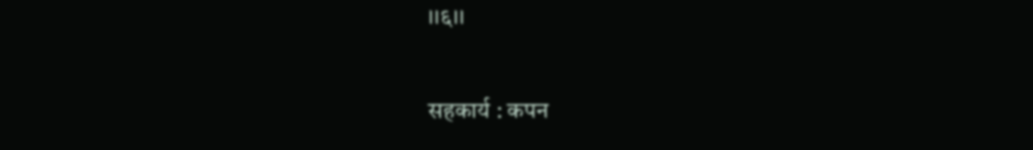।।६।।

सहकार्य : कपन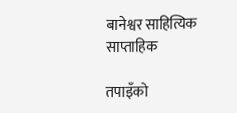बानेश्वर साहित्यिक साप्ताहिक

तपाइँको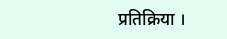प्रतिक्रिया ।